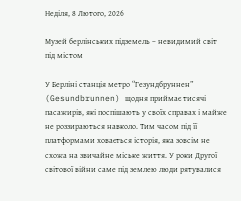Неділя, 8 Лютого, 2026

Музей берлінських підземель – невидимий світ під містом

У Берліні станція метро “Гезундбруннен” (Gesundbrunnen) щодня приймає тисячі пасажирів, які поспішають у своїх справах і майже не роззираються навколо. Тим часом під її платформами ховається історія, яка зовсім не схожа на звичайне міське життя. У роки Другої світової війни саме під землею люди рятувалися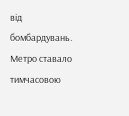від бомбардувань. Метро ставало тимчасовою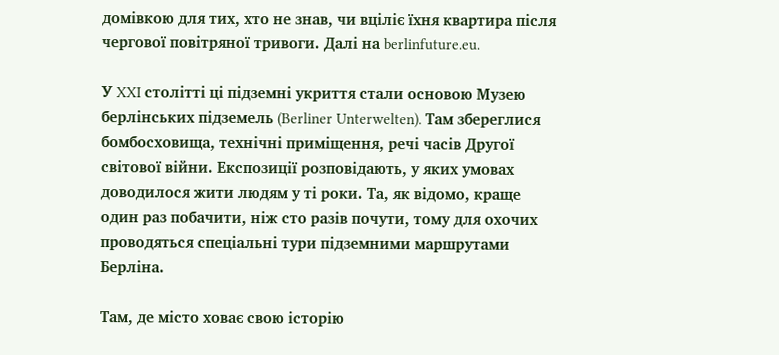домівкою для тих, хто не знав, чи вціліє їхня квартира після чергової повітряної тривоги. Далі на berlinfuture.eu.

У XXI столітті ці підземні укриття стали основою Музею берлінських підземель (Berliner Unterwelten). Там збереглися бомбосховища, технічні приміщення, речі часів Другої світової війни. Експозиції розповідають, у яких умовах доводилося жити людям у ті роки. Та, як відомо, краще один раз побачити, ніж сто разів почути, тому для охочих проводяться спеціальні тури підземними маршрутами Берліна.

Там, де місто ховає свою історію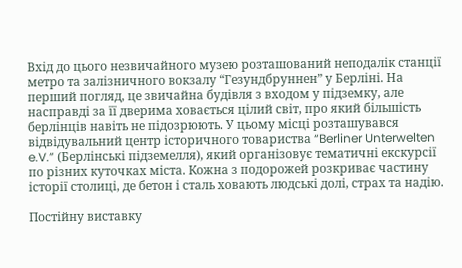Вхід до цього незвичайного музею розташований неподалік станції метро та залізничного вокзалу “Гезундбруннен” у Берліні. На перший погляд, це звичайна будівля з входом у підземку, але насправді за її дверима ховається цілий світ, про який більшість берлінців навіть не підозрюють. У цьому місці розташувався відвідувальний центр історичного товариства “Berliner Unterwelten e.V.” (Берлінські підземелля), який організовує тематичні екскурсії по різних куточках міста. Кожна з подорожей розкриває частину історії столиці, де бетон і сталь ховають людські долі, страх та надію.

Постійну виставку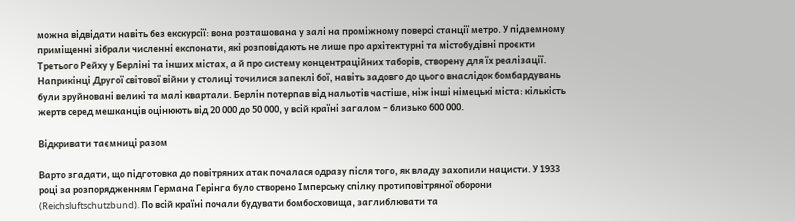можна відвідати навіть без екскурсії: вона розташована у залі на проміжному поверсі станції метро. У підземному приміщенні зібрали численні експонати, які розповідають не лише про архітектурні та містобудівні проєкти Третього Рейху у Берліні та інших містах, а й про систему концентраційних таборів, створену для їх реалізації. Наприкінці Другої світової війни у столиці точилися запеклі бої, навіть задовго до цього внаслідок бомбардувань були зруйновані великі та малі квартали. Берлін потерпав від нальотів частіше, ніж інші німецькі міста: кількість жертв серед мешканців оцінюють від 20 000 до 50 000, у всій країні загалом – близько 600 000.

Відкривати таємниці разом

Варто згадати, що підготовка до повітряних атак почалася одразу після того, як владу захопили нацисти. У 1933 році за розпорядженням Германа Герінга було створено Імперську спілку протиповітряної оборони (Reichsluftschutzbund). По всій країні почали будувати бомбосховища, заглиблювати та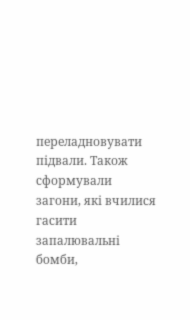переладновувати підвали. Також сформували загони, які вчилися гасити запалювальні бомби,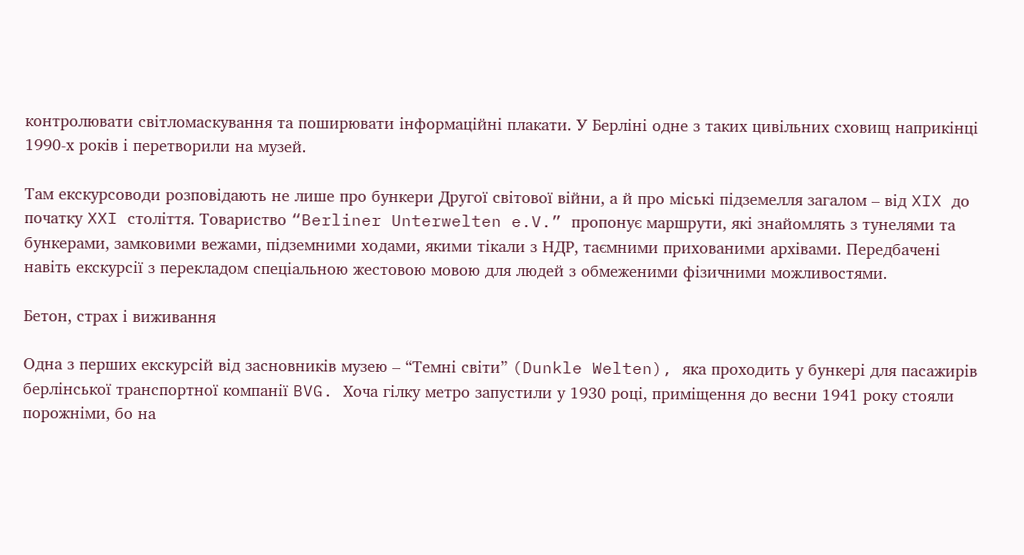контролювати світломаскування та поширювати інформаційні плакати. У Берліні одне з таких цивільних сховищ наприкінці 1990-х років і перетворили на музей.

Там екскурсоводи розповідають не лише про бункери Другої світової війни, а й про міські підземелля загалом – від XIX до початку XXI століття. Товариство “Berliner Unterwelten e.V.” пропонує маршрути, які знайомлять з тунелями та бункерами, замковими вежами, підземними ходами, якими тікали з НДР, таємними прихованими архівами. Передбачені навіть екскурсії з перекладом спеціальною жестовою мовою для людей з обмеженими фізичними можливостями.

Бетон, страх і виживання

Одна з перших екскурсій від засновників музею – “Темні світи” (Dunkle Welten), яка проходить у бункері для пасажирів берлінської транспортної компанії BVG. Хоча гілку метро запустили у 1930 році, приміщення до весни 1941 року стояли порожніми, бо на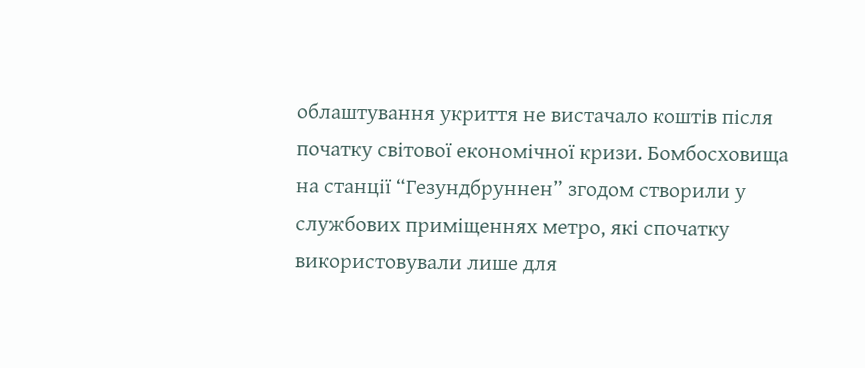облаштування укриття не вистачало коштів після початку світової економічної кризи. Бомбосховища на станції “Гезундбруннен” згодом створили у службових приміщеннях метро, які спочатку використовували лише для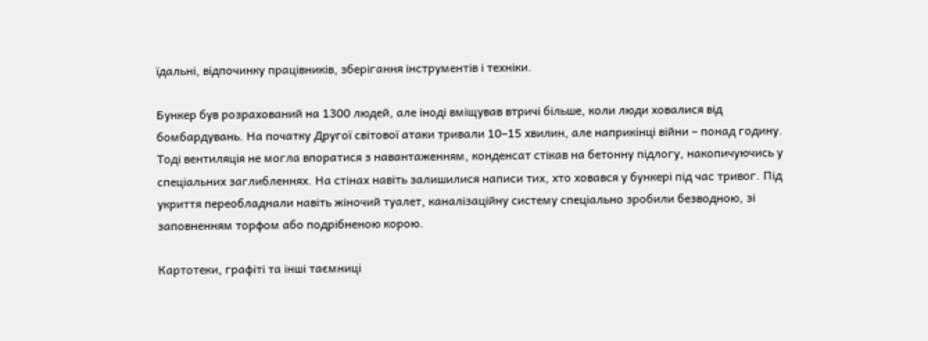їдальні, відпочинку працівників, зберігання інструментів і техніки.

Бункер був розрахований на 1300 людей, але іноді вміщував втричі більше, коли люди ховалися від бомбардувань. На початку Другої світової атаки тривали 10–15 хвилин, але наприкінці війни – понад годину. Тоді вентиляція не могла впоратися з навантаженням, конденсат стікав на бетонну підлогу, накопичуючись у спеціальних заглибленнях. На стінах навіть залишилися написи тих, хто ховався у бункері під час тривог. Під укриття переобладнали навіть жіночий туалет, каналізаційну систему спеціально зробили безводною, зі заповненням торфом або подрібненою корою.

Картотеки, графіті та інші таємниці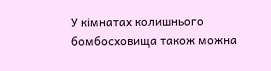У кімнатах колишнього бомбосховища також можна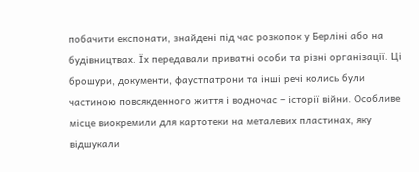побачити експонати, знайдені під час розкопок у Берліні або на будівництвах. Їх передавали приватні особи та різні організації. Ці брошури, документи, фаустпатрони та інші речі колись були частиною повсякденного життя і водночас – історії війни. Особливе місце виокремили для картотеки на металевих пластинах, яку відшукали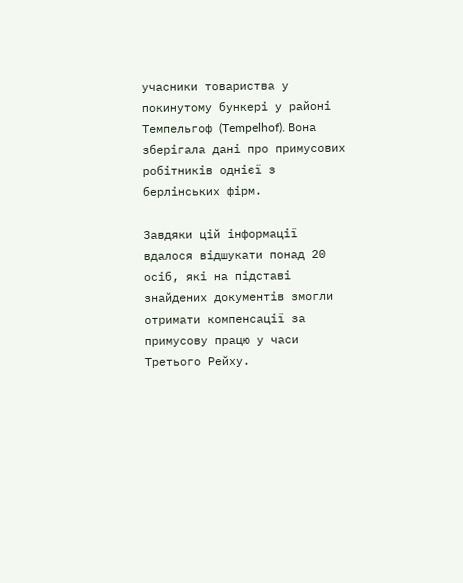учасники товариства у покинутому бункері у районі Темпельгоф (Tempelhof). Вона зберігала дані про примусових робітників однієї з берлінських фірм.

Завдяки цій інформації вдалося відшукати понад 20 осіб, які на підставі знайдених документів змогли отримати компенсації за примусову працю у часи Третього Рейху.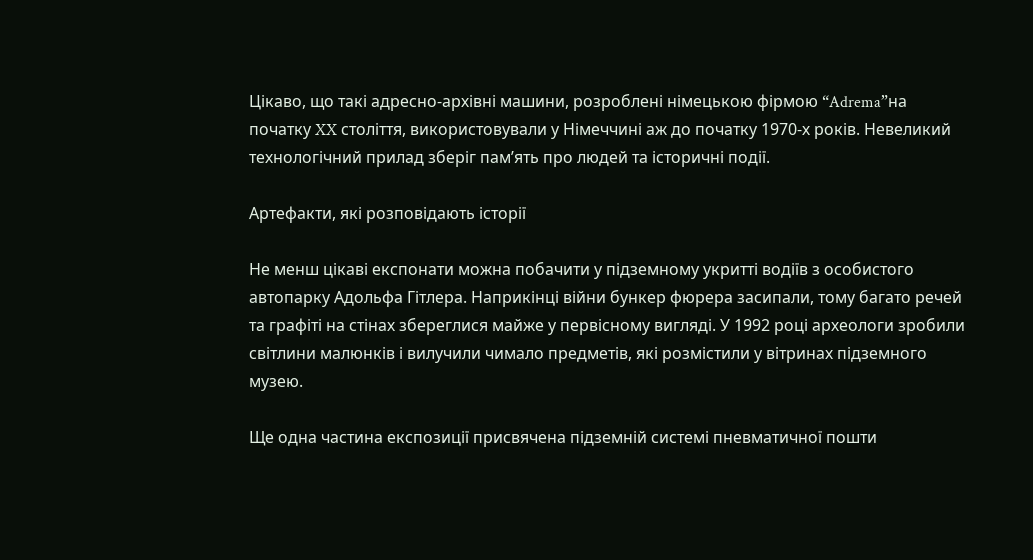Цікаво, що такі адресно-архівні машини, розроблені німецькою фірмою “Adrema”на початку XX століття, використовували у Німеччині аж до початку 1970-х років. Невеликий технологічний прилад зберіг пам’ять про людей та історичні події.

Артефакти, які розповідають історії

Не менш цікаві експонати можна побачити у підземному укритті водіїв з особистого автопарку Адольфа Гітлера. Наприкінці війни бункер фюрера засипали, тому багато речей та графіті на стінах збереглися майже у первісному вигляді. У 1992 році археологи зробили світлини малюнків і вилучили чимало предметів, які розмістили у вітринах підземного музею.

Ще одна частина експозиції присвячена підземній системі пневматичної пошти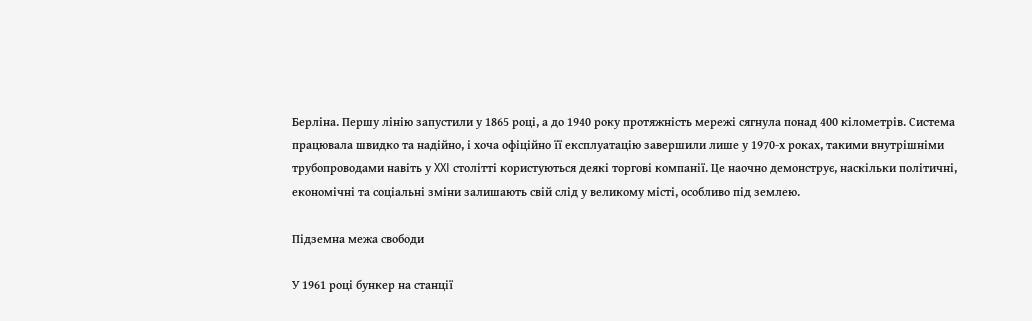Берліна. Першу лінію запустили у 1865 році, а до 1940 року протяжність мережі сягнула понад 400 кілометрів. Система працювала швидко та надійно, і хоча офіційно її експлуатацію завершили лише у 1970-х роках, такими внутрішніми трубопроводами навіть у XXI столітті користуються деякі торгові компанії. Це наочно демонструє, наскільки політичні, економічні та соціальні зміни залишають свій слід у великому місті, особливо під землею.

Підземна межа свободи

У 1961 році бункер на станції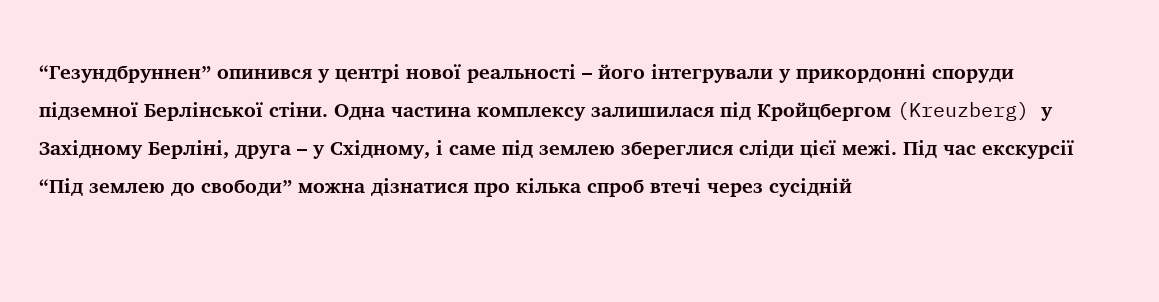“Гезундбруннен” опинився у центрі нової реальності – його інтегрували у прикордонні споруди підземної Берлінської стіни. Одна частина комплексу залишилася під Кройцбергом (Kreuzberg) у Західному Берліні, друга – у Східному, і саме під землею збереглися сліди цієї межі. Під час екскурсії “Під землею до свободи” можна дізнатися про кілька спроб втечі через сусідній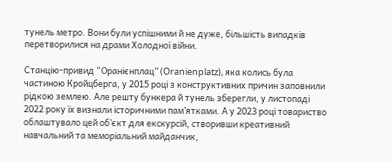тунель метро. Вони були успішними й не дуже, більшість випадків перетворилися на драми Холодної війни.

Станцію-привид “Оранієнплац” (Oranienplatz), яка колись була частиною Кройцберга, у 2015 році з конструктивних причин заповнили рідкою землею. Але решту бункера й тунель зберегли, у листопаді 2022 року їх визнали історичними пам’ятками. А у 2023 році товариство облаштувало цей об’єкт для екскурсій, створивши креативний навчальний та меморіальний майданчик,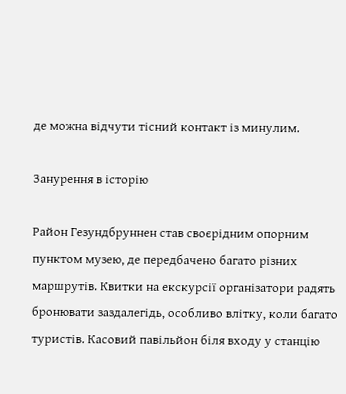де можна відчути тісний контакт із минулим.

Занурення в історію

Район Гезундбруннен став своєрідним опорним пунктом музею, де передбачено багато різних маршрутів. Квитки на екскурсії організатори радять бронювати заздалегідь, особливо влітку, коли багато туристів. Касовий павільйон біля входу у станцію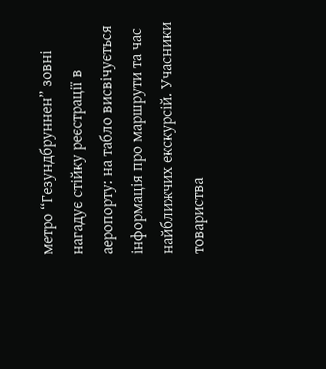метро “Гезундбруннен” зовні нагадує стійку реєстрації в аеропорту: на табло висвічується інформація про маршрути та час найближчих екскурсій. Учасники товариства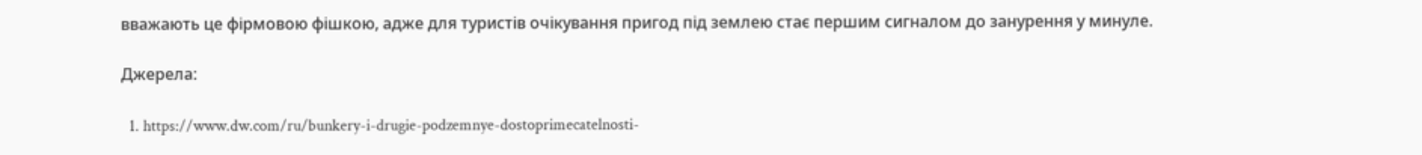вважають це фірмовою фішкою, адже для туристів очікування пригод під землею стає першим сигналом до занурення у минуле.

Джерела:

  1. https://www.dw.com/ru/bunkery-i-drugie-podzemnye-dostoprimecatelnosti-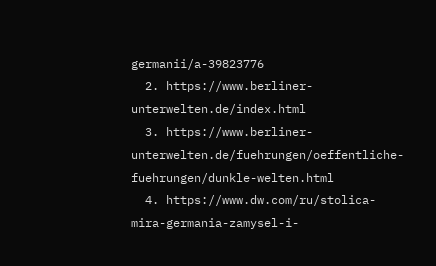germanii/a-39823776
  2. https://www.berliner-unterwelten.de/index.html
  3. https://www.berliner-unterwelten.de/fuehrungen/oeffentliche-fuehrungen/dunkle-welten.html
  4. https://www.dw.com/ru/stolica-mira-germania-zamysel-i-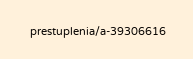prestuplenia/a-39306616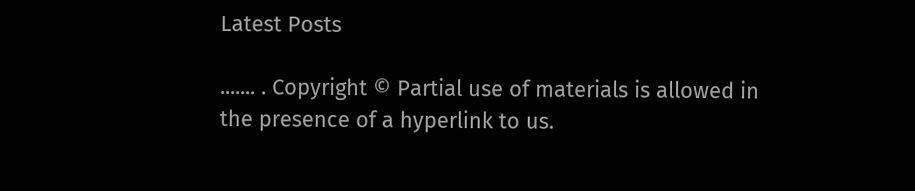Latest Posts

....... . Copyright © Partial use of materials is allowed in the presence of a hyperlink to us.